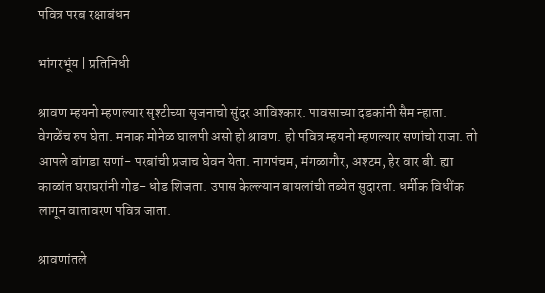पवित्र परब रक्षाबंधन

भांगरभूंय | प्रतिनिधी

श्रावण म्हयनो म्हणल्यार सृश्टीच्या सृजनाचो सुंदर आविश्कार. पावसाच्या दडकांनी सैम न्हाता. वेगळेंच रुप घेता. मनाक मोनेळ घालपी असो हो श्रावण. हो पवित्र म्हयनो म्हणल्यार सणांचो राजा. तो आपले वांगडा सणां- परबांची प्रजाच घेवन येता. नागपंचम, मंगळागौर, अश्टम, हेर वार बी. ह्या काळांत घराघरांनी गोड- धोड शिजता. उपास केल्ल्यान बायलांची तब्येत सुदारता. धर्मीक विधींक लागून वातावरण पवित्र जाता.

श्रावणांतले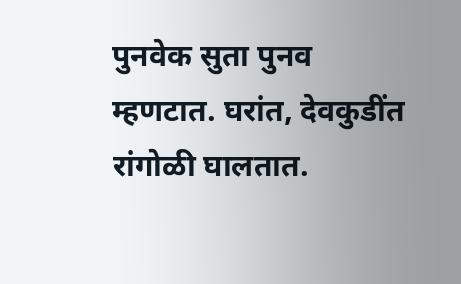पुनवेक सुता पुनव म्हणटात. घरांत, देवकुडींत रांगोळी घालतात.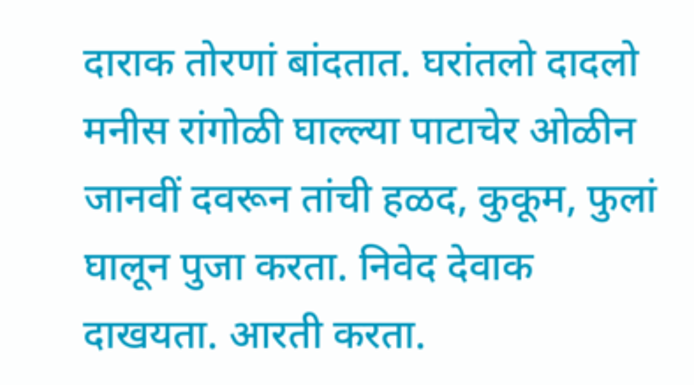दाराक तोरणां बांदतात. घरांतलो दादलो मनीस रांगोळी घाल्ल्या पाटाचेर ओळीन जानवीं दवरून तांची हळद, कुकूम, फुलां घालून पुजा करता. निवेद देवाक दाखयता. आरती करता.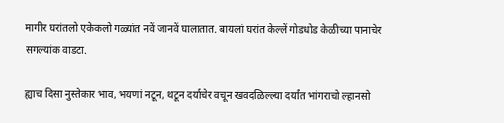मागीर घरांतलो एकेकलो गळ्यांत नवें जानवें घालातात. बायलां घरांत केल्लें गोडधोड केळीच्या पानाचेर सगल्यांक वाडटा.

ह्याच दिसा नुस्तेकार भाव, भयणां नटून, थटून दर्याचेर वचून खवदळिल्ल्या दर्यांत भांगराचो ल्हानसो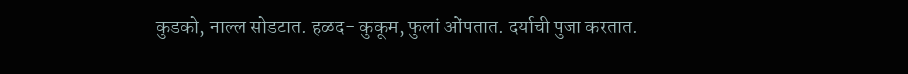कुडको, नाल्ल सोडटात. हळद- कुकूम, फुलां ओंपतात. दर्याची पुजा करतात.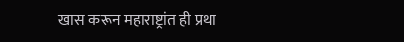खास करून महाराष्ट्रांत ही प्रथा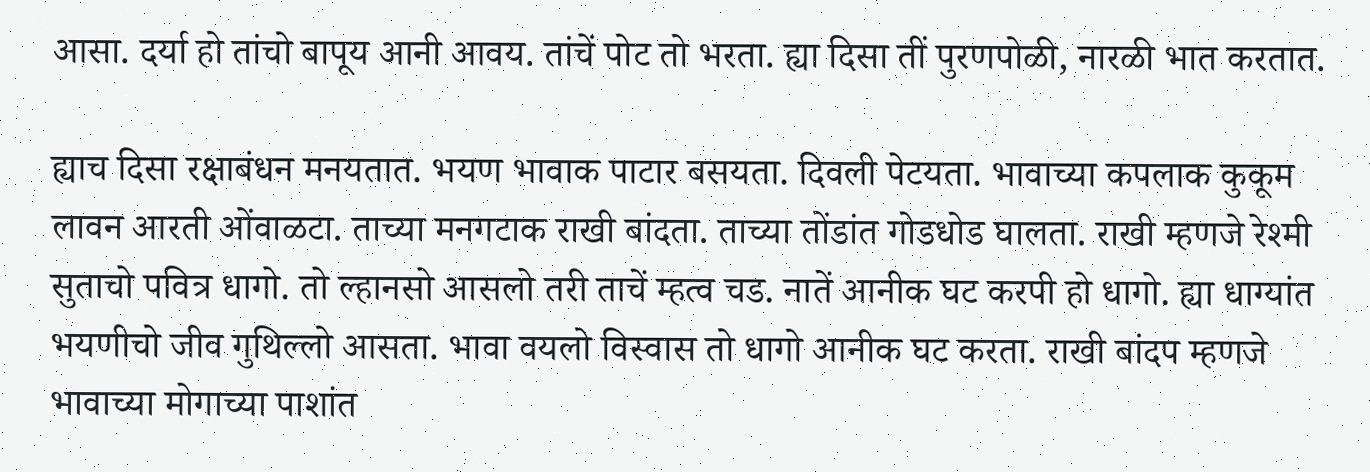आसा. दर्या हो तांचो बापूय आनी आवय. तांचें पोट तो भरता. ह्या दिसा तीं पुरणपोळी, नारळी भात करतात.

ह्याच दिसा रक्षाबंधन मनयतात. भयण भावाक पाटार बसयता. दिवली पेटयता. भावाच्या कपलाक कुकूम लावन आरती ओंवाळटा. ताच्या मनगटाक राखी बांदता. ताच्या तोंडांत गोडधोड घालता. राखी म्हणजे रेश्मी सुताचो पवित्र धागो. तो ल्हानसो आसलो तरी ताचें म्हत्व चड. नातें आनीक घट करपी हो धागो. ह्या धाग्यांत भयणीचो जीव गुथिल्लो आसता. भावा वयलो विस्वास तो धागो आनीक घट करता. राखी बांदप म्हणजे भावाच्या मोगाच्या पाशांत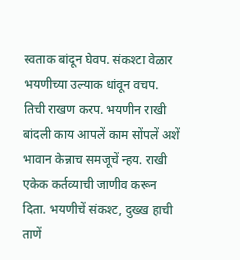स्वताक बांदून घेवप. संकश्टा वेळार भयणीच्या उल्याक धांवून वचप. तिची राखण करप. भयणीन राखी बांदली काय आपलें काम सोंपलें अशें भावान केन्नाच समजूचें न्हय. राखी एकेक कर्तव्याची जाणीव करून दिता. भयणीचें संकश्ट, दुख्ख हाची ताणें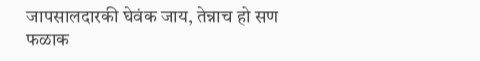जापसालदारकी घेवंक जाय, तेन्नाच हो सण फळाक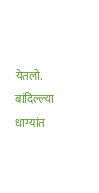येतलो. बांदिल्ल्या धाग्यांत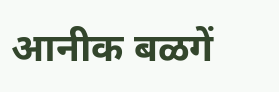आनीक बळगें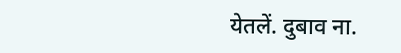येतलें. दुबाव ना.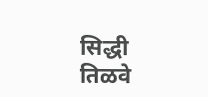सिद्धी तिळवे